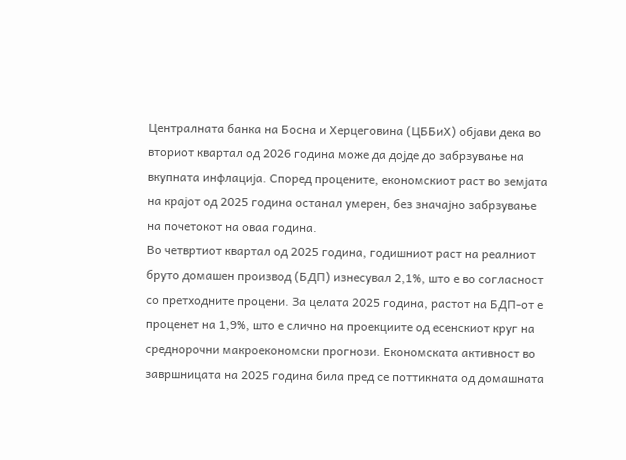Централната банка на Босна и Херцеговина (ЦББиХ) објави дека во вториот квартал од 2026 година може да дојде до забрзување на вкупната инфлација. Според процените, економскиот раст во земјата на крајот од 2025 година останал умерен, без значајно забрзување на почетокот на оваа година.
Во четвртиот квартал од 2025 година, годишниот раст на реалниот бруто домашен производ (БДП) изнесувал 2,1%, што е во согласност со претходните процени. За целата 2025 година, растот на БДП-от е проценет на 1,9%, што е слично на проекциите од есенскиот круг на среднорочни макроекономски прогнози. Економската активност во завршницата на 2025 година била пред се поттикната од домашната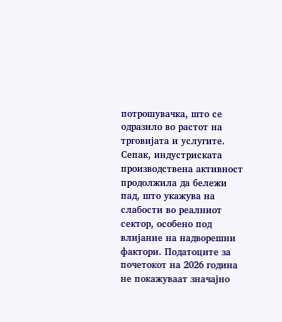потрошувачка, што се одразило во растот на трговијата и услугите.
Сепак, индустриската производствена активност продолжила да бележи пад, што укажува на слабости во реалниот сектор, особено под влијание на надворешни фактори. Податоците за почетокот на 2026 година не покажуваат значајно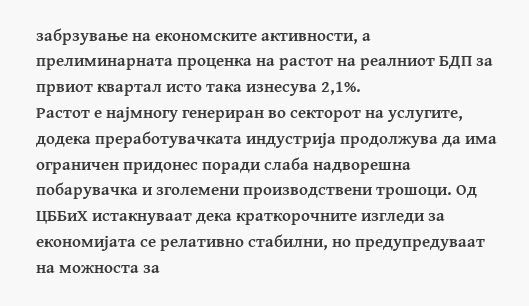забрзување на економските активности, а прелиминарната проценка на растот на реалниот БДП за првиот квартал исто така изнесува 2,1%.
Растот е најмногу генериран во секторот на услугите, додека преработувачката индустрија продолжува да има ограничен придонес поради слаба надворешна побарувачка и зголемени производствени трошоци. Од ЦББиХ истакнуваат дека краткорочните изгледи за економијата се релативно стабилни, но предупредуваат на можноста за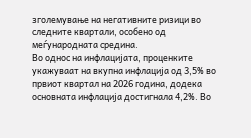зголемување на негативните ризици во следните квартали, особено од меѓународната средина.
Во однос на инфлацијата, проценките укажуваат на вкупна инфлација од 3,5% во првиот квартал на 2026 година, додека основната инфлација достигнала 4,2%. Во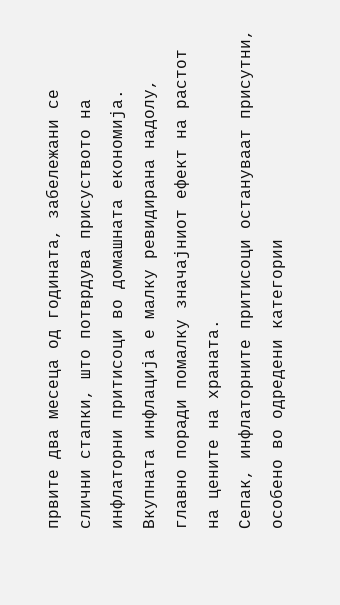првите два месеца од годината, забележани се слични стапки, што потврдува присуството на инфлаторни притисоци во домашната економија. Вкупната инфлација е малку ревидирана надолу, главно поради помалку значајниот ефект на растот на цените на храната.
Сепак, инфлаторните притисоци остануваат присутни, особено во одредени категории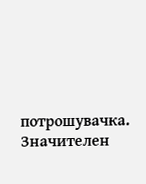потрошувачка. Значителен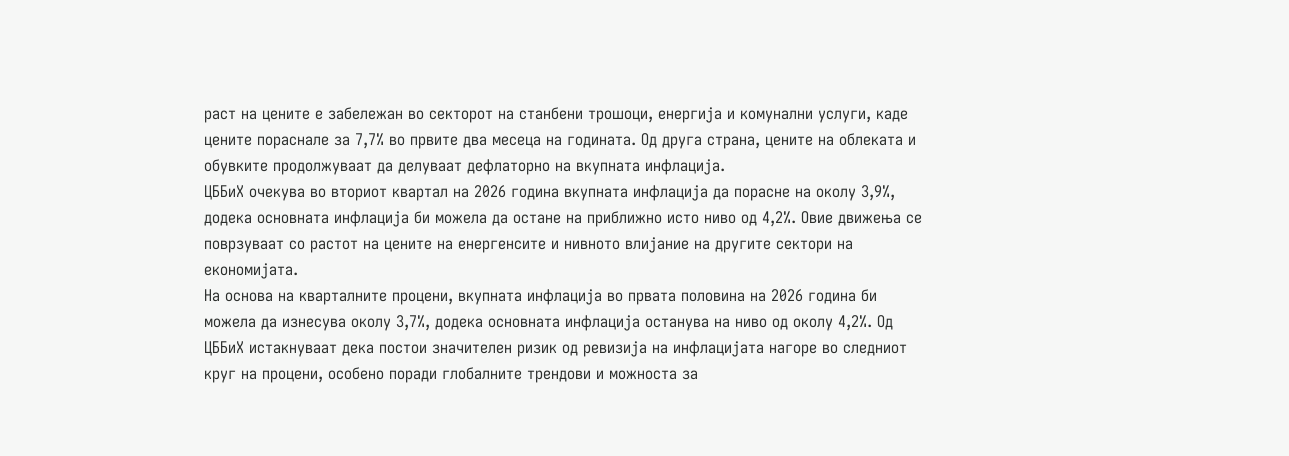раст на цените е забележан во секторот на станбени трошоци, енергија и комунални услуги, каде цените пораснале за 7,7% во првите два месеца на годината. Од друга страна, цените на облеката и обувките продолжуваат да делуваат дефлаторно на вкупната инфлација.
ЦББиХ очекува во вториот квартал на 2026 година вкупната инфлација да порасне на околу 3,9%, додека основната инфлација би можела да остане на приближно исто ниво од 4,2%. Овие движења се поврзуваат со растот на цените на енергенсите и нивното влијание на другите сектори на економијата.
На основа на кварталните процени, вкупната инфлација во првата половина на 2026 година би можела да изнесува околу 3,7%, додека основната инфлација останува на ниво од околу 4,2%. Од ЦББиХ истакнуваат дека постои значителен ризик од ревизија на инфлацијата нагоре во следниот круг на процени, особено поради глобалните трендови и можноста за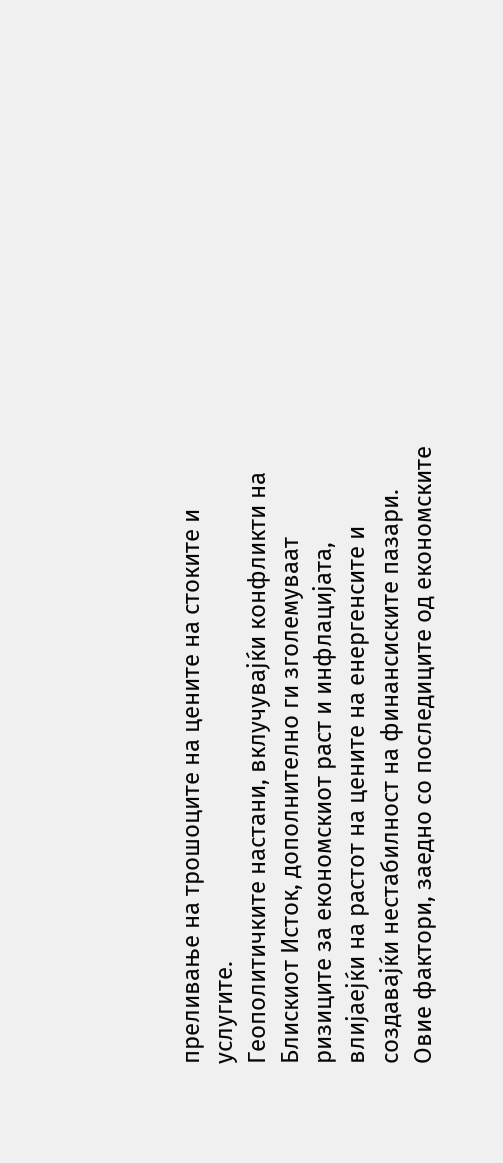преливање на трошоците на цените на стоките и услугите.
Геополитичките настани, вклучувајќи конфликти на Блискиот Исток, дополнително ги зголемуваат ризиците за економскиот раст и инфлацијата, влијаејќи на растот на цените на енергенсите и создавајќи нестабилност на финансиските пазари. Овие фактори, заедно со последиците од економските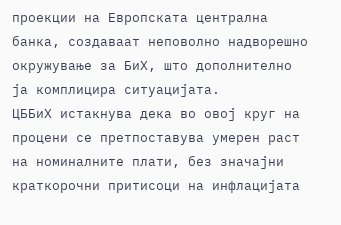проекции на Европската централна банка, создаваат неповолно надворешно окружување за БиХ, што дополнително ја комплицира ситуацијата.
ЦББиХ истакнува дека во овој круг на процени се претпоставува умерен раст на номиналните плати, без значајни краткорочни притисоци на инфлацијата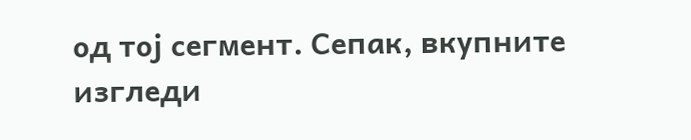од тој сегмент. Сепак, вкупните изгледи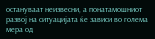остануваат неизвесни, а понатамошниот развој на ситуацијата ќе зависи во голема мера од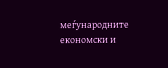меѓународните економски и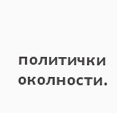политички околности.